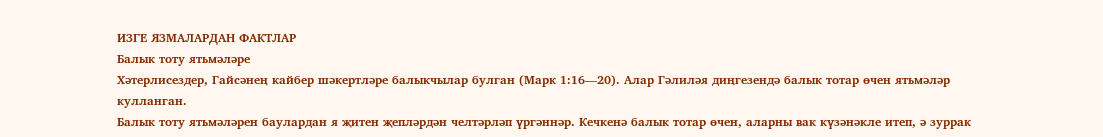ИЗГЕ ЯЗМАЛАРДАН ФАКТЛАР
Балык тоту ятьмәләре
Хәтерлисездер, Гайсәнең кайбер шәкертләре балыкчылар булган (Марк 1:16—20). Алар Гәлиләя диңгезендә балык тотар өчен ятьмәләр кулланган.
Балык тоту ятьмәләрен баулардан я җитен җепләрдән челтәрләп үргәннәр. Кечкенә балык тотар өчен, аларны вак күзәнәкле итеп, ә зуррак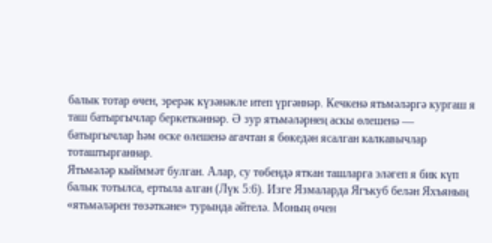балык тотар өчен, эрерәк күзәнәкле итеп үргәннәр. Кечкенә ятьмәләргә кургаш я таш батыргычлар беркеткәннәр. Ә зур ятьмәләрнең аскы өлешенә — батыргычлар һәм өске өлешенә агачтан я бөкедән ясалган калкавычлар тоташтырганнар.
Ятьмәләр кыйммәт булган. Алар, су төбендә яткан ташларга эләгеп я бик күп балык тотылса, ертыла алган (Лүк 5:6). Изге Язмаларда Ягъкуб белән Яхъяның «ятьмәләрен төзәткәне» турында әйтелә. Моның өчен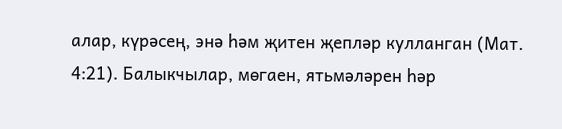алар, күрәсең, энә һәм җитен җепләр кулланган (Мат. 4:21). Балыкчылар, мөгаен, ятьмәләрен һәр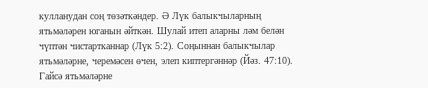кулланудан соң төзәткәндер. Ә Лүк балыкчыларның ятьмәләрен юганын әйткән. Шулай итеп аларны ләм белән чүптән чистартканнар (Лүк 5:2). Соңыннан балыкчылар ятьмәләрне, черемәсен өчен, элеп киптергәннәр (Йәз. 47:10).
Гайсә ятьмәләрне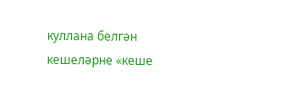куллана белгән кешеләрне «кеше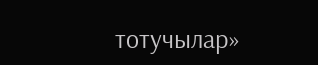тотучылар»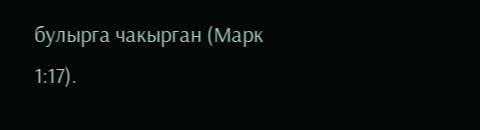булырга чакырган (Марк 1:17).